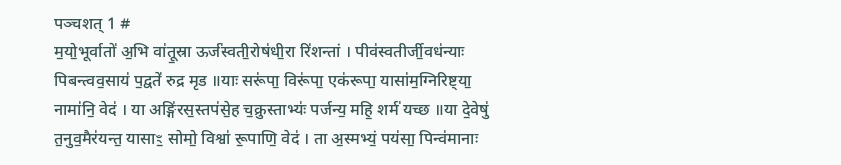पञ्चशत् 1 #
म॒यो॒भूर्वातो॑ अ॒भि वा॑तू॒स्रा ऊर्ज॑स्वती॒रोष॑धी॒रा रि॑शन्तां । पीव॑स्वतीर्जी॒वध॑न्याः पिबन्त्वव॒साय॑ प॒द्वते॑ रुद्र मृड ॥याः सरू॑पा॒ विरू॑पा॒ एक॑रूपा॒ यासा॑म॒ग्निरिष्ट्या॒ नामा॑नि॒ वेद॑ । या अङ्गि॑रस॒स्तप॑से॒ह च॒क्रुस्ताभ्यः॑ पर्जन्य॒ महि॒ शर्म॑ यच्छ ॥या दे॒वेषु॑ त॒नुव॒मैर॑यन्त॒ यासाꣳ॒ सोमो॒ विश्वा॑ रू॒पाणि॒ वेद॑ । ता अ॒स्मभ्यं॒ पय॑सा॒ पिन्व॑मानाः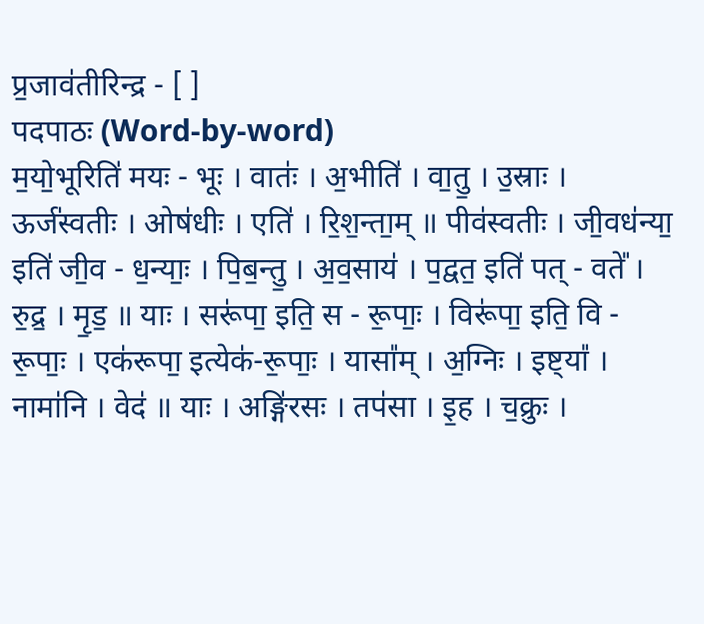प्र॒जाव॑तीरिन्द्र - [ ]
पदपाठः (Word-by-word)
म॒यो॒भूरिति॑ मयः - भूः । वातः॑ । अ॒भीति॑ । वा॒तु॒ । उ॒स्राः । ऊर्ज॑स्वतीः । ओष॑धीः । एति॑ । रि॒श॒न्ता॒म् ॥ पीव॑स्वतीः । जी॒वध॑न्या॒ इति॑ जी॒व - ध॒न्याः॒ । पि॒ब॒न्तु॒ । अ॒व॒साय॑ । प॒द्वत॒ इति॑ पत् - वते᳚ । रु॒द्र॒ । मृ॒ड॒ ॥ याः । सरू॑पा॒ इति॒ स - रू॒पाः॒ । विरू॑पा॒ इति॒ वि - रू॒पाः॒ । एक॑रूपा॒ इत्येक॑-रू॒पाः॒ । यासा᳚म् । अ॒ग्निः । इष्ट्या᳚ । नामा॑नि । वेद॑ ॥ याः । अङ्गि॑रसः । तप॑सा । इ॒ह । च॒क्रुः ।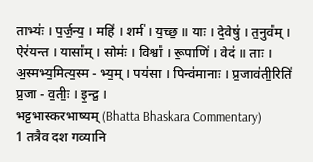ताभ्यः॑ । प॒र्ज॒न्य॒ । महि॑ । शर्म॑ । य॒च्छ॒ ॥ याः । दे॒वेषु॑ । त॒नुव᳚म् । ऐर॑यन्त । यासा᳚म् । सोमः॑ । विश्वा᳚ । रू॒पाणि॑ । वेद॑ ॥ ताः । अ॒स्मभ्य॒मित्य॒स्म - भ्य॒म् । पय॑सा । पिन्व॑मानाः । प्र॒जाव॑ती॒रिति॑ प्र॒जा - व॒तीः॒ । इ॒न्द्र॒ ।
भट्टभास्करभाष्यम् (Bhatta Bhaskara Commentary)
1 तत्रैव दश गव्यानि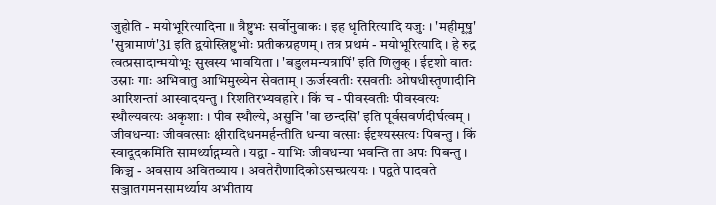जुहोति - मयोभूरित्यादिना ॥ त्रैष्टुभः सर्वोनुवाकः । इह धृतिरित्यादि यजुः । 'महीमूषु' 'सुत्रामाणं'31 इति द्वयोस्त्रिष्टुभोः प्रतीकग्रहणम् । तत्र प्रथमं - मयोभूरित्यादि । हे रुद्र त्वत्प्रसादान्मयोभूः सुखस्य भावयिता । 'बडुलमन्यत्रापिं' इति णिलुक् । ईदृशो वातः उस्राः गाः अभिवातु आभिमुख्येन सेवताम् । ऊर्जस्वतीः रसवतीः ओषधीस्तृणादीनि आरिशन्तां आस्वादयन्तु । रिशतिरभ्यवहारे । किं च - पीवस्वतीः पीवस्वत्यः स्थौल्यवत्यः अकृशाः । पीव स्थौल्ये, असुनि 'वा छन्दसि' इति पूर्वसवर्णदीर्घत्वम् । जीवधन्याः जीववत्साः क्षीरादिधनमर्हन्तीति धन्या वत्साः ईदृश्यस्सत्यः पिबन्तु । किं स्वादूदकमिति सामर्थ्याद्गम्यते । यद्वा - याभिः जीवधन्या भवन्ति ता अपः पिबन्तु । किञ्च - अवसाय अवितव्याय । अवतेरौणादिकोऽसच्प्रत्ययः । पद्वते पादवते सञ्जातगमनसामर्थ्याय अभीताय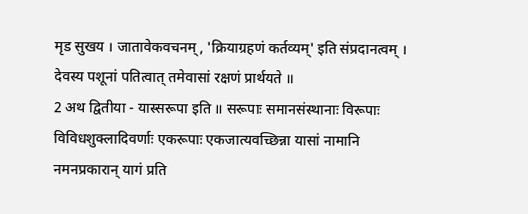मृड सुखय । जातावेकवचनम्, 'क्रियाग्रहणं कर्तव्यम्' इति संप्रदानत्वम् । देवस्य पशूनां पतित्वात् तमेवासां रक्षणं प्रार्थयते ॥
2 अथ द्वितीया - यास्सरूपा इति ॥ सरूपाः समानसंस्थानाः विरूपाः विविधशुक्लादिवर्णाः एकरूपाः एकजात्यवच्छिन्ना यासां नामानि नमनप्रकारान् यागं प्रति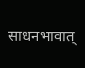साधनभावात्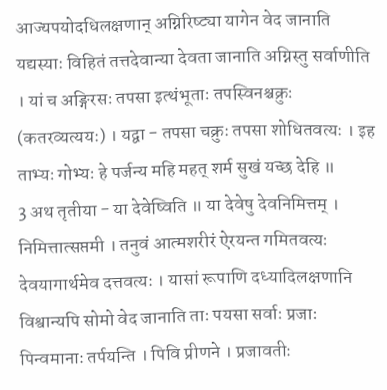आज्यपयोदधिलक्षणान् अग्निरिष्ट्या यागेन वेद जानाति यद्यस्याः विहितं तत्तदेवान्या देवता जानाति अग्निस्तु सर्वाणीति । यां च अङ्गिरसः तपसा इत्थंभूताः तपस्विनश्चक्रुः (कतरव्यत्ययः) । यद्वा - तपसा चक्रुः तपसा शोधितवत्यः । इह ताभ्यः गोभ्यः हे पर्जन्य महि महत् शर्म सुखं यच्छ देहि ॥
3 अथ तृतीया - या देवेष्विति ॥ या देवेषु देवनिमित्तम् । निमित्तात्सप्तमी । तनुवं आत्मशरीरं ऐरयन्त गमितवत्यः देवयागार्थमेव दत्तवत्यः । यासां रूपाणि दध्यादिलक्षणानि विश्वान्यपि सोमो वेद जानाति ताः पयसा सर्वाः प्रजाः पिन्वमानाः तर्पयन्ति । पिवि प्रीणने । प्रजावतीः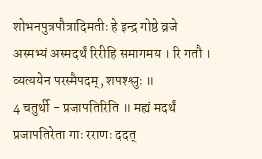शोभनपुत्रपौत्रादिमतीः हे इन्द्र गोष्ठे व्रजे अस्मभ्यं अस्मदर्थं रिरीहि समागमय । रि गतौ । व्यत्ययेन परस्मैपदम्, शपश्श्लुः ॥
4 चतुर्थी - प्रजापतिरिति ॥ मह्यं मदर्थं प्रजापतिरेता गाः रराणः ददत्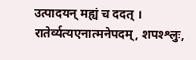उत्पादयन् मह्यं च ददत् । रातेर्व्यत्यएनात्मनेपदम्, शपश्श्लुः,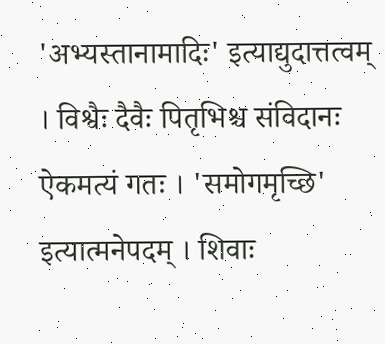'अभ्यस्तानामादिः' इत्याद्युदात्तत्वम् । विश्वैः दैवैः पितृभिश्च संविदानः ऐकमत्यं गतः । 'समोगमृच्छि' इत्यात्मनेपदम् । शिवाः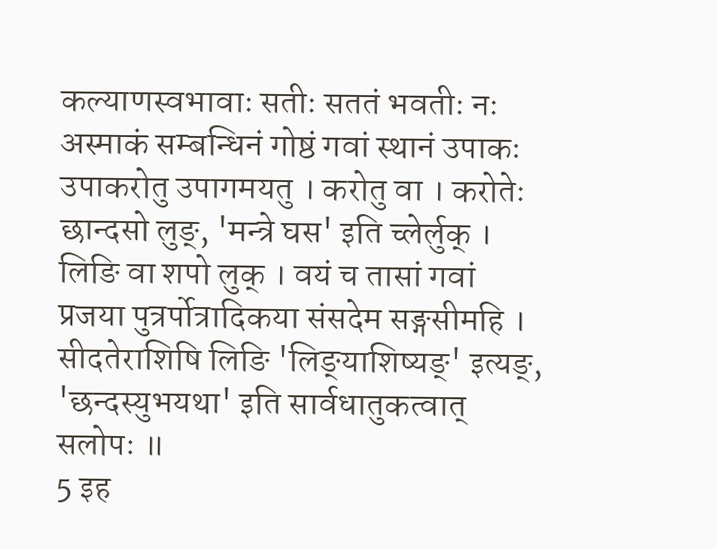कल्याणस्वभावाः सतीः सततं भवतीः नः अस्माकं सम्बन्धिनं गोष्ठं गवां स्थानं उपाकः उपाकरोतु उपागमयतु । करोतु वा । करोतेः छान्दसो लुङ्, 'मन्त्रे घस' इति च्लेर्लुक् । लिङि वा शपो लुक् । वयं च तासां गवां प्रजया पुत्रर्पोत्रादिकया संसदेम सङ्गसीमहि । सीदतेराशिषि लिङि 'लिङ्याशिष्यङ्' इत्यङ्, 'छन्दस्युभयथा' इति सार्वधातुकत्वात् सलोपः ॥
5 इह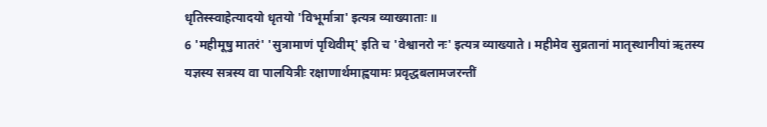धृतिस्स्वाहेत्यादयो धृतयो 'विभूर्मात्रा' इत्यत्र व्याख्याताः ॥
6 'महीमूषु मातरं' 'सुत्रामाणं पृथिवीम्' इति च 'वेश्वानरो नः' इत्यत्र व्याख्याते । महीमेव सुव्रतानां मातृस्थानीयां ऋतस्य यज्ञस्य सत्रस्य वा पालयित्रीः रक्षाणार्थमाह्वयामः प्रवृद्धबलामजरन्तीं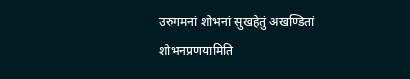उरुगमनां शोभनां सुखहेतुं अखण्डितां शोभनप्रणयामिति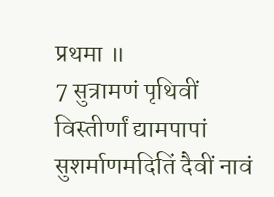प्रथमा ॥
7 सुत्रामणं पृथिवीं विस्तीर्णां द्यामपापां सुशर्माणमदितिं दैवीं नावं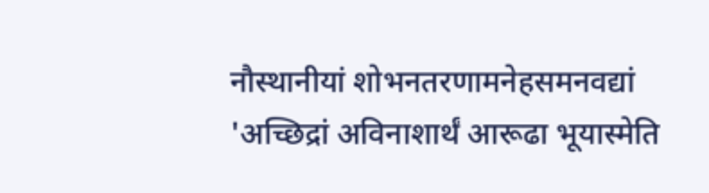नौस्थानीयां शोभनतरणामनेहसमनवद्यां 'अच्छिद्रां अविनाशार्थं आरूढा भूयास्मेति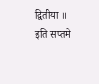द्वितीया ॥
इति सप्तमे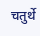चतुर्थे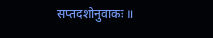सप्तदशोनुवाकः ॥